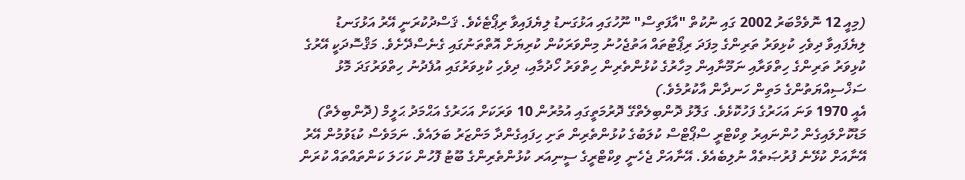(މިއީ 12 ނޮވެމްބަރު 2002 ގައި ނުކުތް "އާފަތިސް" ނޫހުގައި އަޅުގަނޑު ލިޔެފައިވާ ރިޕޯޓެކެވެ. ޤަސްދުކުރަނީ އޭރު އަޅުގަނޑު ލިޔެފައިވާ ދިވެހި ކުޅިވަރު ތަރިންގެ މިފަދަ ރިޕޯޓުތައް އަތުޖެހުނު މިންވަރަކުން ކުރިޔަށް އޮތްތަނުގައި ގެނެސްދޭށެވެ. މަޤްސޮދަކީ އޭރުގެ ކުޅިވަރު ތަރިންގެ ހިތްވަރާއި ނަމޫނާއިން މިހާރުގެ ކުޅުންތެރިން ހިތްވަރު ހޯދުމާއި، ދިވެހި ކުޅިވަރުގައި އުފެދުނު ހިތްވަރުގަދަ މޮޅު ސަޚްސިއްޔަތުންގެ މަތިން ހަނދާން އާކުރުމެވެ.)
އެއީ 1970 ވަނަ އަހަރުގެ ފަހުކޮޅެވެ. ގަލޮޅު ދޮންބިލެތްގޭ ދޮރުމަތީގައި އުމުރުން 10 ވަރަކަށް އަހަރުގެ އަޙްމަދު ޙަލީމް (ދޮންބިލެތް) މަޑުކޮށްލައިގެން ހުންނައިރު ވިކްޓްރީ ސްޕޯޓްސް ކުލަބުގެ ކުޅުންތެރިން ތަށި ހިފައިގެންދާ މަންޒަރު ބަލައެވެ. ނަމަވެސް ކުޑަވުމުން އޭރު އޭނާއަށް ކުޅޭނެ ފުރުޞަތެއް ނުލިބެއެވެ. އޭނާއަށް ޖެހެނީ ވިކްޓްރީގެ ސީނިއަރ ކުޅުންތެރިންގެ ބޫޓު ފޮހުން ކަހަލަ ކަންތައްތައް ކުރަން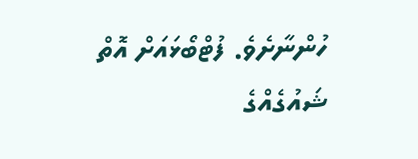ހުންނާށެވެ. ފުޓްބޯޅައަށް އޮތް ޝައުގެއްގެ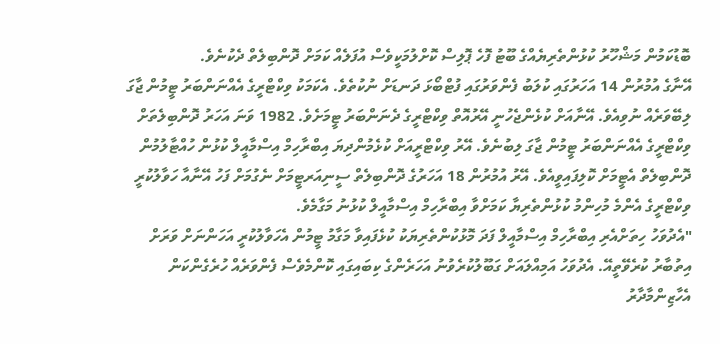ބޮޑުކަމުން މަޝްހޫރު ކުޅުންތެރިޔެއްގެ ބޫޓު ފޮހެ ޕޮލިސް ކޮށްލުމަކީވެސް އުފަލެއް ކަމަށް ދޮންބިލެތް ދެކުނެވެ.
އޭނާގެ އުމުރުން 14 އަހަރުގައި ކުލަބު ފެންވަރުގައި ފުޓްބޯޅަ ދަނޑަށް ނުކުތެވެ. އެކަމަކު ވިކްޓްރީގެ އެއްނަންބަރު ޓީމުން ޖާގަ ލިބޭވަރެއް ނުވިއެވެ. އޭނާއަށް ކުޅެންޖެހުނީ އޭރުއޮތް ވިކްޓްރީގެ ދެނަންބަރު ޓީމަށެވެ. 1982 ވަނަ އަހަރު ދޮންބިލެތަށް ވިކްޓްރީގެ އެއްނަންބަރު ޓީމުން ޖާގަ ލިބުނެވެ. އޭރު ވިކްޓްރީއަށް ކުޅެމުންދިޔަ އިބްރާހިމް އިސްމާއީލް ކުޅުން ހުއްޓާލުމުން ދޮންބިލެތް އެޓީމަށް ކޮލިފައިވީއެވެ. އޭރު އުމުރުން 18 އަހަރުގެ ދޮންބިލެތް ސީނިއަރޓީމަށް ނެގުމަށް ފަހު އޭނާއާ ހަވާލުކުރީ ވިކްޓްރީގެ އެންމެ މުހިންމު ކުޅުންތެރިޔާ ކަމަށްވާ އިބްރާހިމް އިސްމާއީލް ކުޅުނު މަގާމެވެ.
"އެދުވަހު ހިތަށްއެރި އިބްރާހިމް އިސްމާއީލް ފަދަ މޮޅުކުންތެރިޔަކު ކުޅެފައިވާ މަގާމު ޓީމުން އެހަވާލުކުރީ އަހަންނަށް ވަރަށް އިތުބާރު ކުރެވޭތީއޭ. އެދުވަހު އަމިއްލައަށް ގަބޫލުކުރެވުނު އަހަރެންގެ ކިބައިގައި ކޮންމެވެސް ފެންވަރެއް ހުރެގެންކަން އެހާޒިންމާދާރު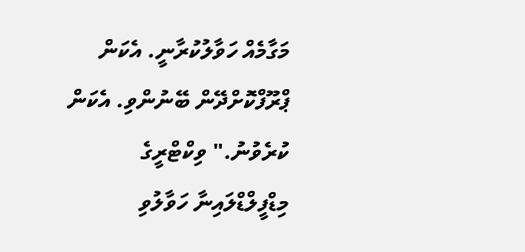މަގާމެއް ހަވާލުކުރާނީ. އެކަން ޕްރޫފްކޮށްދޭން ބޭނުންވި. އެކަން ކުރެވުނު." ވިކްޓްރީގެ މިޑްފީލްޑްލައިނާ ހަވާލުވި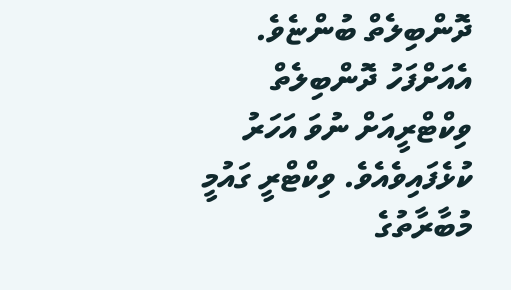ދޮންބިލެތް ބުންޏެވެ.
އެއަށްފަހު ދޮންބިލެތް ވިކްޓްރީއަށް ނުވަ އަހަރު ކުޅެފައިވެއެވެ. ވިކްޓްރީ ގައުމީ މުބާރާތުގެ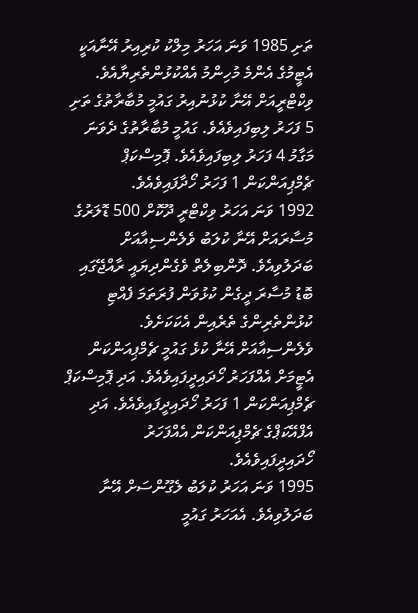ތަށި 1985 ވަނަ އަހަރު މިލްކު ކުރިއިރު އޭނާއަކީ އެޓީމުގެ އެންމެ މުހިންމު އެއްކުޅުންތެރިޔާއެވެ. ވިކްޓްރީއަށް އޭނާ ކުޅުނުއިރު ގައުމީ މުބާރާތުގެ ތަށި 5 ފަހަރު ލިބިފައިވެއެވެ. ގައުމީ މުބާރާތުގެ ދެވަނަ މަގާމު 4 ފަހަރު ލިބިފައިވެއެވެ. ޕޮމިސްކަޕް ޗެމްޕިއަންކަން 1 ފަހަރު ހޯދާފައިވެއެވެ.
1992 ވަނަ އަހަރު ވިކްޓްރީ ދޫކޮށް 500 ޑޮލަރުގެ މުސާރައަށް އޭނާ ކުލަބު ވެލެންސިއާއަށް ބަދަލުވިއެވެ. ދޮންބިލެތް ވެގެންދިޔައީ ރާއްޖޭގައި ބޮޑު މުސާރަ ދީގެން ކުޅުވަން ފުރަތަމަ ފެއްޓި ކުޅުންތެރިންގެ ތެރެއިން އެކަކަށެވެ. ވެލެންސިއާއަށް އޭނާ ކުޅެ ގައުމީ ޗެމްޕިއަންކަން އެޓީމަށް އެއްފަހަރު ހޯދައިދީފައިވެއެވެ. އަދި ޕޮމިސްކަޕް ޗެމްޕިއަންކަން 1 ފަހަރު ހޯދައިދީފައިވެއެވެ. އަދި އެފްއޭކަޕްގެ ޗެމްޕިއަންކަން އެއްފަހަރު ހޯދައިދީފައިވެއެވެ.
1995 ވަނަ އަހަރު ކުލަބު ލެގޫންސަށް އޭނާ ބަދަލުވިއެވެ. އެއަހަރު ގައުމީ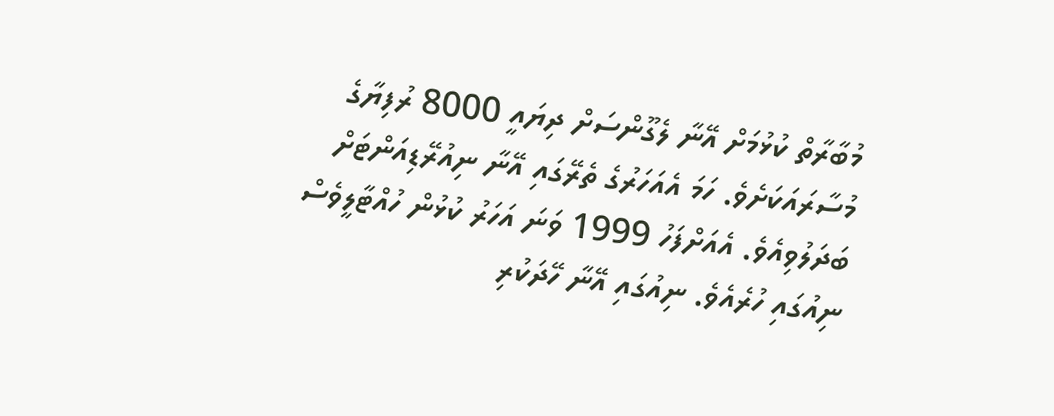މުބާރާތް ކުޅުމަށް އޭނާ ލެގޫންސަށް ދިޔައީ 8000 ރުފިޔާގެ މުސާރައަކަށެވެ. ހަމަ އެއަހަރުގެ ތެރޭގައި އޭނާ ނިއުރޭޑިއަންޓަށް ބަދަލުވިއެވެ. އެއަށްފަހު 1999 ވަނަ އަހަރު ކުޅުން ހުއްޓާލީވެސް ނިއުގައި ހުރެއެވެ. ނިއުގައި އޭނާ ހޭދަކުރި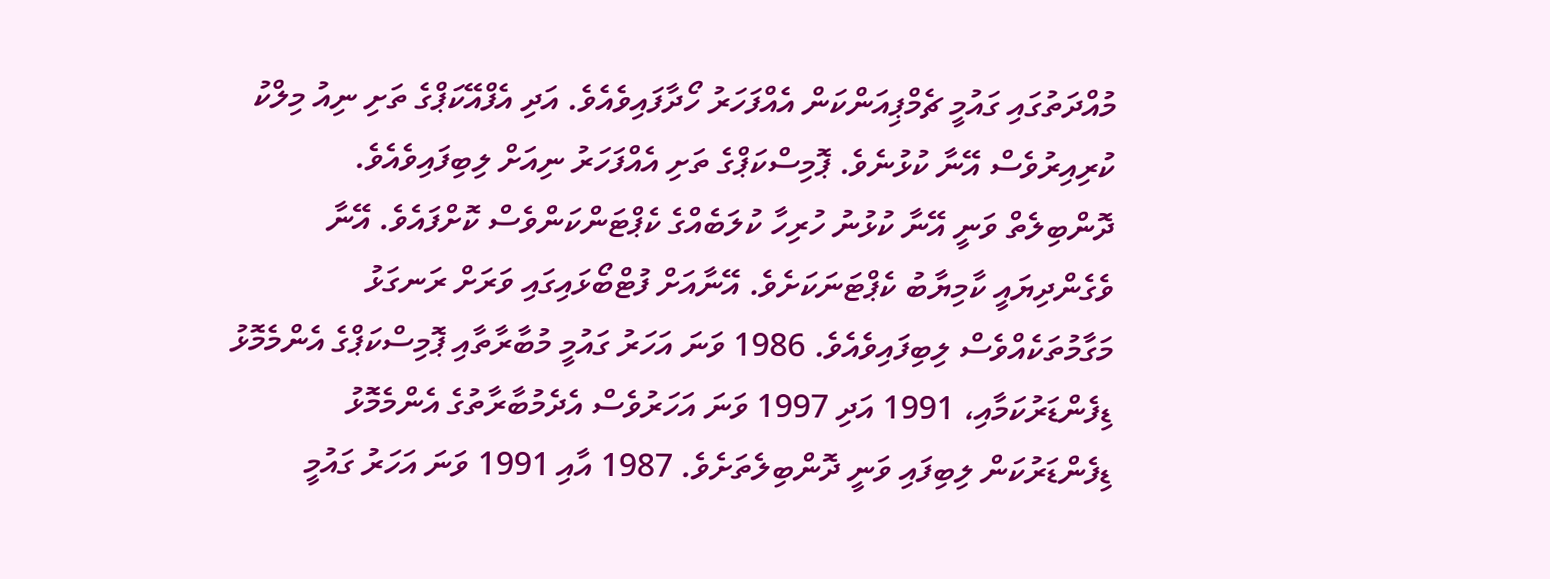މުއްދަތުގައި ގައުމީ ޗެމްޕިއަންކަން އެއްފަހަރު ހޯދާފައިވެއެވެ. އަދި އެފްއޭކަޕްގެ ތަށި ނިއު މިލްކު ކުރިއިރުވެސް އޭނާ ކުޅުނެވެ. ޕޮމިސްކަޕްގެ ތަށި އެއްފަހަރު ނިއަށް ލިބިފައިވެއެވެ.
ދޮންބިލެތް ވަނީ އޭނާ ކުޅުނު ހުރިހާ ކުލަބެއްގެ ކެޕްޓަންކަންވެސް ކޮށްފައެވެ. އޭނާ ވެގެންދިޔައީ ކާމިޔާބު ކެޕްޓަނަކަށެވެ. އޭނާއަށް ފުޓްބޯޅައިގައި ވަރަށް ރަނގަޅު މަގާމުތަކެއްވެސް ލިބިފައިވެއެވެ. 1986 ވަނަ އަހަރު ގައުމީ މުބާރާތާއި ޕޮމިސްކަޕްގެ އެންމެމޮޅު ޑިފެންޑަރުކަމާއި، 1991 އަދި 1997 ވަނަ އަހަރުވެސް އެދެމުބާރާތުގެ އެންމެމޮޅު ޑިފެންޑަރުކަން ލިބިފައި ވަނީ ދޮންބިލެތަށެވެ. 1987 އާއި 1991 ވަނަ އަހަރު ގައުމީ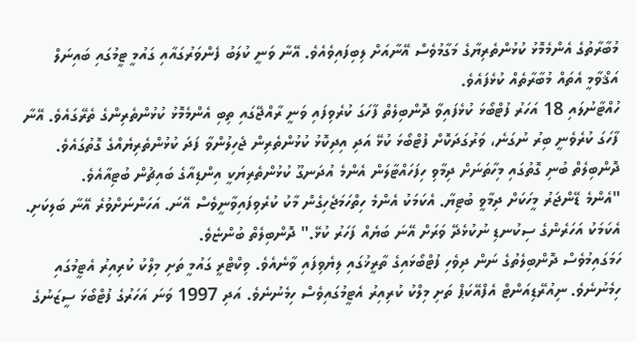މުބާރާތުގެ އެންމެމޮޅު ކުޅުންތެރިޔާގެ މަގާމުވެސް އޭނާއަށް ލިބިފައިވެއެވެ. އޭނާ ވަނީ ކުލަބު ފެންވަރުގައާއި ގައުމީ ޓީމުގައި ބައިނަލް އަޤްވާމީ އެތައް މުބާރާތެއް ކުޅެފައެވެ.
ހުއްޓާނުލައި 18 އަހަރު ފުޓްބޯޅަ ކުޅެފައިވާ ދޮންބިލެތް ފާހަގަ ކުރެވިފައި ވަނީ ރާއްޖޭގައި ތިބި އެންމެމޮޅު ކުޅުންތެރިންގެ ތެރޭގައެވެ. އޭނާ ފާހަގަ ކުރެވެނީ ބިރު ނުގަނެ، ވަރުގަދަކޮށް ފުޓްބޯޅަ ކުޅޭ އަދި އިދިކޮޅު ކުޅުންތެރިން ޖެހިލުންވާ ފަދަ ކުޅުންތެރިޔެއްގެ ގޮތުގައެވެ. ދޮންބިލެތް ބުނި ގޮތުގައި މިހާތަނަށް ދިމާވި ހިފަހައްޓާލަން އެންމެ އުދަނގޫ ކުޅުންތެރިޔަކީ އިންޑިއާގެ ބައިޗުން ބުޓިއާއެވެ.
"އެންމެ ޑޭންޖަރު މީހަކަށް ދިމާވީ ބުޓިޔާ. އެކަމަކު އެންމެ ހިތްހަމަޖެހިގެން މާކު ކުރެވިފައިވާނީވެސް އޭނަ. އަހަންނަށްވުރެ އޭނާ ބަލިކަށި. އެކަމަކު އަހަރެންގެ ސިކުނޑި ނުކުޅެދޭ ވަރަށް އޭނަ ބަޔެއް ފަހަރު ކުޅޭ." ދޮންބިލެތް ބުންޏެވެ.
ހަމަގައިމުވެސް ދޮންބިލެތުގެ ނަން ދިވެހި ފުޓްބޯޅައިގެ ތާރީޚުގައި ލިޔެވިފައި ވާނެއެވެ. ވިކްޓްރީ ގައުމީ ތަށި މިލްކު ކުރިއިރު އެޓީމުގައި ހިމެނުނެވެ. ނިއުރޭޑިއަންޓް އެފްއޭކަޕް ތަށި މިލްކު ކުރިއިރު އެޓީމުގައިވެސް ހިމެނުނެވެ. އަދި 1997 ވަނަ އަހަރުގެ ފުޓްބޯޅަ ސީޒަނުގެ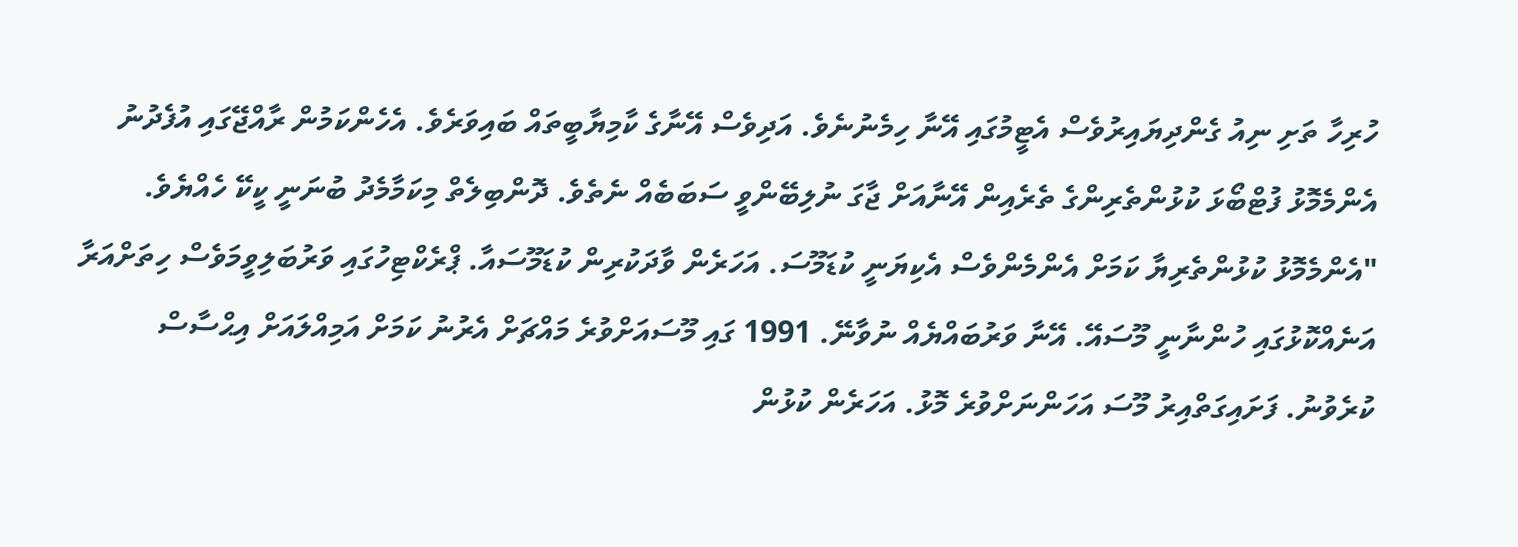ހުރިހާ ތަށި ނިއު ގެންދިޔައިރުވެސް އެޓީމުގައި އޭނާ ހިމެނުނެވެ. އަދިވެސް އޭނާގެ ކާމިޔާބީތައް ބައިވަރެވެ. އެހެންކަމުން ރާއްޖޭގައި އުފެދުނު އެންމެމޮޅު ފުޓްބޯޅަ ކުޅުންތެރިންގެ ތެރެއިން އޭނާއަށް ޖާގަ ނުލިބޭންވީ ސަބަބެއް ނެތެވެ. ދޮންބިލެތް މިކަމާމެދު ބުނަނީ ކީކޭ ހެއްޔެވެ.
"އެންމެމޮޅު ކުޅުންތެރިޔާ ކަމަށް އެންމެންވެސް އެކިޔަނީ ކުޑަމޫސަ. އަހަރެން ވާދަކުރިން ކުޑަމޫސައާ. ޕްރެކްޓިހުގައި ވަރުބަލިވީމަވެސް ހިތަށްއަރާ އަނެއްކޮޅުގައި ހުންނާނީ މޫސައޭ. އޭނާ ވަރުބައްޔެއް ނުވާނޭ. 1991 ގައި މޫސައަށްވުރެ މައްޗަށް އެރުނު ކަމަށް އަމިއްލައަށް އިޙްސާސް ކުރެވުނު. ފަށައިގަތްއިރު މޫސަ އަހަންނަށްވުރެ މޮޅު. އަހަރެން ކުޅުން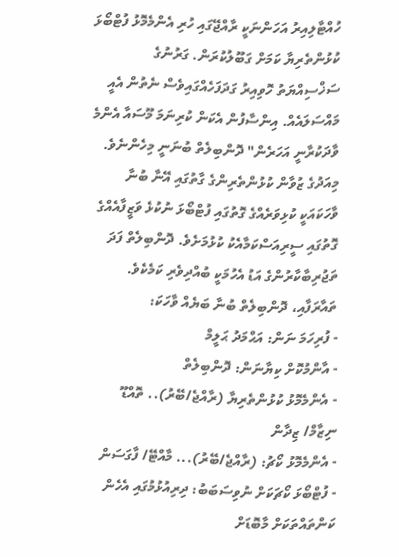ހުއްޓާލިއިރު އަހަންނަކީ ރާއްޖޭގައި ހުރި އެންމެމޮޅު ފުޓްބޯޅަ ކުޅުންތެރިޔާ ކަމަށް ގަބޫލުކުރަން. ގަރުނުގެ ސަޚްސިއްޔަތު ހޮވިއިރު ގަދަފަހެއްގައިވެސް ނެތުން އެއީ މައްސަލައެއް. އިންސާފުން އެކަން ކުރިނަމަ މޫސައާ އެންމެ ވާދަކުރާނީ އަހަރެން" ދޮންބިލެތް ބުނަނީ މިހެންނެވެ.
މިއަދުގެ ޒުވާން ކުޅުންތެރިންގެ ގާތުގައި އޭނާ ބުނާ ވާހަކައަކީ ކުޅިވަރެއްގެ ގޮތުގައި ފުޓްބޯޅަ ނުކުޅެ ވަޒީފާއެއްގެ ގޮތުގައި ސީރިއަސްކަމާއެކު ކުޅުމަށެވެ. ދޮންބިލެތް ފަދަ ތަޖުރިބާކާރުންގެ އަޑު އެހުމަކީ ބުއްދިވެރި ކަމެކެވެ.
ތައާރަފާއި، ދޮންބިލެތް ބުނާ ބަޔެއް ވާހަކަ:
- ފުރިހަމަ ނަން: އަޙްމަދު ޙަލީމް
- އާންމުކޮށް ކިޔާނަން: ދޮންބިލެތް
- އެންމެމޮޅު ކުޅުންތެރިޔާ (ރާއްޖެ/ބޭރު).. ތޮއްޑޫ ނިޒާމް/ ޒިދާން
- އެންމެމޮޅު ކޯޗު: (ރާއްޖެ/ބޭރު)... މާއްޓޭ/ ފާގަސަން
- ފުޓްބޯޅަ ކޯޗަކަށް ނުވިސަބަބު: ދިރިއުޅުމުގައި އެހެން ކަންތައްތަކަށް މާބޮޑަށް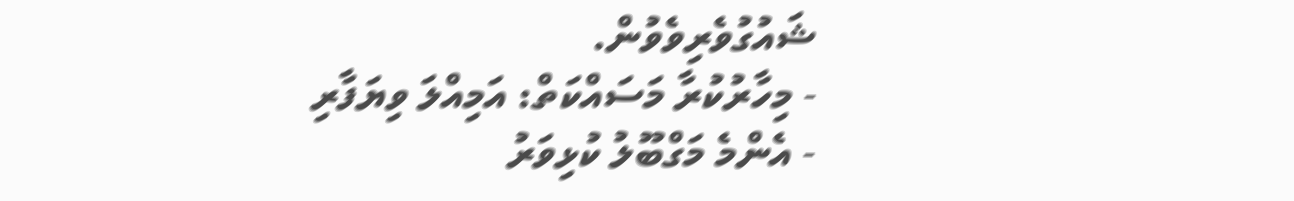ޝައުގުވެރިވެވުން.
- މިހާރުކުރާ މަސައްކަތް: އަމިއްލަ ވިޔަފާރި
- އެންމެ މަގްބޫލު ކުޅިވަރު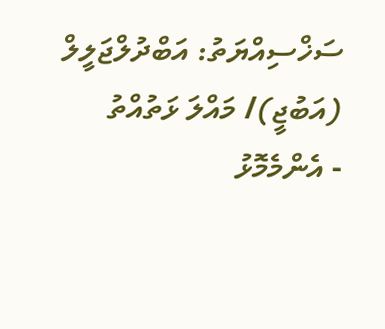ސަޚްސިއްޔަތު: އަބްދުލްޖަލީލް (އަބުޖީ)/ މައްލަ ޅަތުއްތު
- އެންމެމޮޅު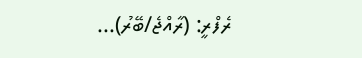ރެފްރީ: (ރާއްޖެ/ބޭރު)...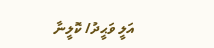އަލީ ވަޙީދު/ ކޮލީނާ